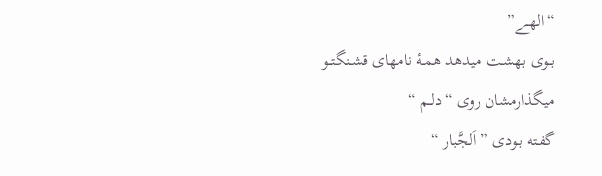“الهــے”
بــوی بهشـت میدهد همـۀ نامهای قشـنگتــو
میگذارمشان روی “دلــم “
گفـته بـودی ” اَلجَّبار “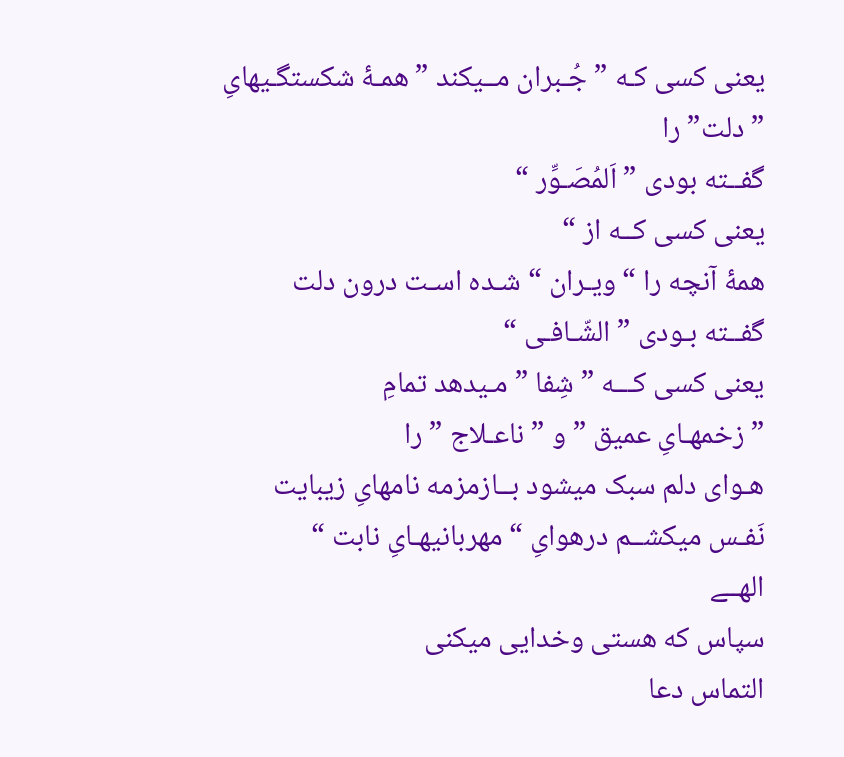یعنی کسی کـه ” جُـبران مــیکند ” همـۀ شکستگـیهایِ ” دلت” را
گفــته بودی ” اَلمُصَـوِّر “
یعنی کسی کــه از “
همۀ آنچه را “ویـران “شـده اسـت درون دلت
گفــته بـودی ” الشّـافـی “
یعنی کسی کـــه ” شِفا ” مـیدهد تمامِ
” زخمهـایِ عمیق ” و ” ناعـلاج ” را
هـوای دلم سبک میشود بــازمزمه نامهایِ زیبایت
نَفـس میکشــم درهوایِ “مهربانیهـایِ نابت “
الهــے
سپاس که هستی وخدایی میکنی
التماس دعا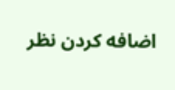اضافه کردن نظر